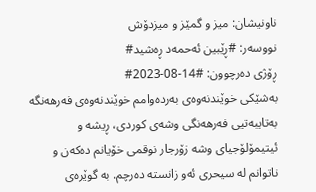ناونیشان: میز و گمێز و میزدۆش
نووسەر: #ڕێبین ئەحمەد ڕەشید#
ڕۆژی دەرچوون: #14-08-2023#
بەشێکی خوێندنەوەی بەردەوامم خوێندنەوەی فەرهەنگە بەتایبەتیی فەرهەنگی وشەی کوردی، ڕیشە و ئیتیمۆلۆجیای وشە زۆرجار نوقمی خۆیانم دەکەن و ناتوانم لە سیحری ئەو زانستە دەرچم. بە گوێرەی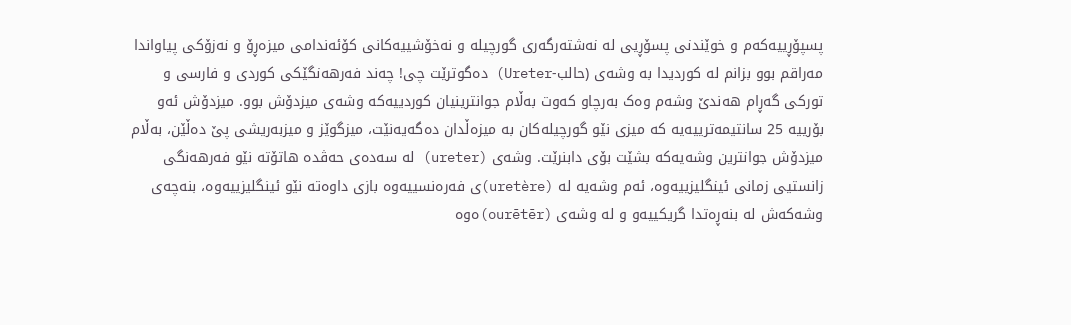پسپۆڕییەکەم و خوێندنی پسۆڕیی لە نەشتەرگەری گورچیلە و نەخۆشییەکانی کۆئەندامی میزەڕۆ و نەزۆکی پیاواندا مەراقم بوو بزانم لە کوردیدا بە وشەی (حالب-Ureter) دەگوترێت چی! چەند فەرهەنگێکی کوردی و فارسی و تورکی گەڕام هەندێ وشەم وەک بەرچاو کەوت بەڵام جوانترینیان کوردییەکە وشەی میزدۆش بوو. میزدۆش ئەو بۆرییە 25 سانتیمەترییەیە کە میزی نێو گورچیلەکان بە میزەڵدان دەگەیەنێت، میزگوێز و میزبەریشی پێ دەڵێن، بەڵام میزدۆش جوانترین وشەیەکە بشێت بۆی دابنرێت. وشەی (ureter) لە سەدەی حەڤدە هاتۆتە نێو فەرهەنگی زانستیی زمانی ئینگلیزییەوە، ئەم وشەیە لە (uretère)ی فەرەنسییەوە بازی داوەتە نێو ئینگلیزییەوە، بنەچەی وشەکەش لە بنەڕەتدا گریکییەو و لە وشەی (ourētēr)ەوە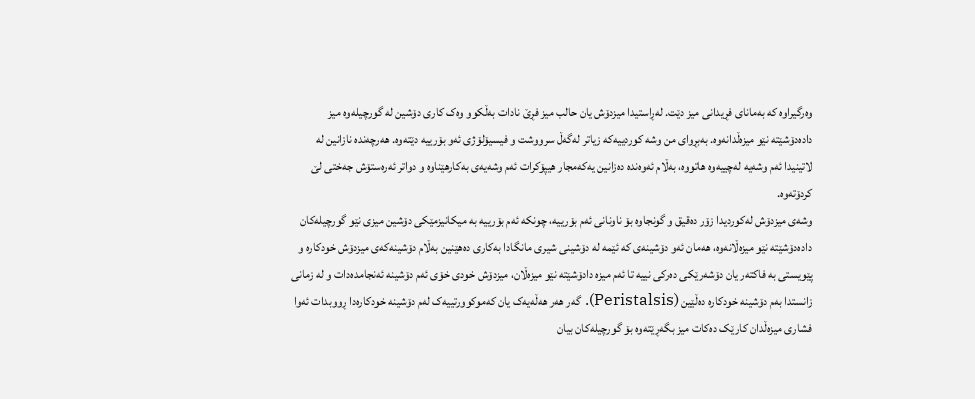وەرگیراوە کە بەمانای فڕیدانی میز دێت. لەڕاستیدا میزدۆش یان حالب میز فڕێ نادات بەڵکوو وەک کاری دۆشین لە گورچیلەوە میز دادەدۆشێتە نێو میزەڵدانەوە. بەبڕوای من وشە کوردییەکە زیاتر لەگەڵ سرووشت و فیسیۆلۆژی ئەو بۆرییە دێتەوە. هەرچەندە نازانین لە لاتینیدا ئەم وشەیە لەچییەوە هاتووە، بەڵام ئەوەندە دەزانین یەکەمجار هیپۆکرات ئەم وشەیەی بەکارهێناوە و دواتر ئەرەستۆش جەختی لێ کردۆتەوە.
وشەی میزدۆش لەکوردیدا زۆر دەقیق و گونجاوە بۆ ناونانی ئەم بۆرییە، چونکە ئەم بۆرییە بە میکانیزمێکی دۆشین میزی نێو گورچیلەکان دادەدۆشێتە نێو میزەڵانەوە، هەمان ئەو دۆشینەی کە ئێمە لە دۆشینی شیری مانگادا بەکاری دەهێنین بەڵام دۆشینەکەی میزدۆش خودکارە و پێویستی بە فاکتەر یان دۆشەرێکی دەرکی نییە تا ئەم میزە دادۆشێتە نێو میزەڵان، میزدۆش خودی خۆی ئەم دۆشینە ئەنجامدەدات و لە زمانی زانستدا بەم دۆشینە خودکارە دەڵێین (Peristalsis). گەر هەر هەڵەیەک یان کەموکوورتییەک لەم دۆشینە خودکارەدا ڕووبدات ئەوا فشاری میزەڵدان کارێک دەکات میز بگەڕێتەوە بۆ گورچیلەکان بیان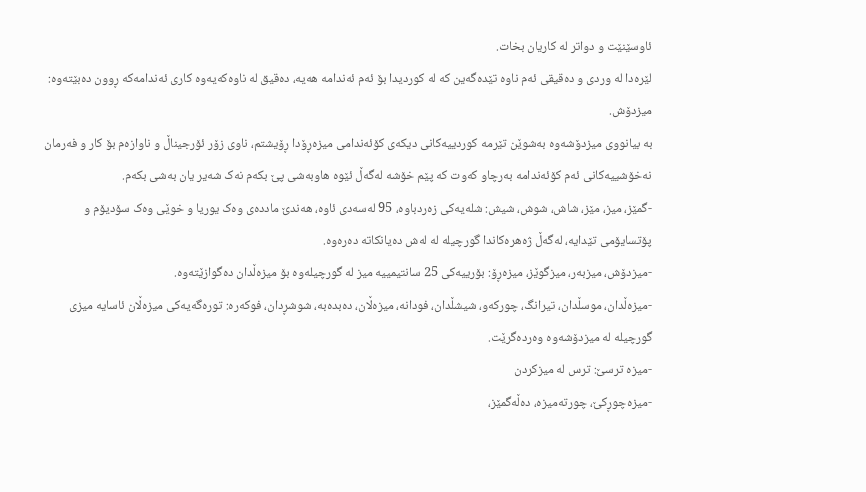ئاوسێنێت و دواتر لە کاریان بخات.
لێرەدا لە وردی و دەقیقی ئەم ناوە تێدەگەین کە لە کوردیدا بۆ ئەم ئەندامە هەیە، دەقیق لە ناوەکەیەوە کاری ئەندامەکە ڕوون دەبێتەوە: میزدۆش.
بە بیانووی میزدۆشەوە بەشوێن تێرمە کوردییەکانی دیکەی کۆئەندامی میزەڕۆدا ڕۆیشتم، ناوی زۆر ئۆرجیناڵ و ناوازەم بۆ کار و فەرمان نەخۆشییەکانی ئەم کۆئەندامە بەرچاو کەوت کە پێم خۆشە لەگەڵ ئێوە هاوبەشی پێ بکەم نەک شەیر یان بەشی بکەم.
-گمێز، میز، مێز، شاش، شوش، شیش: شلەیەکی زەردباوە، 95 لەسەدی ئاوە، هەندێ ماددەی وەک یوریا و خوێی وەک سۆدیۆم و پۆتسایۆمی تێدایە، لەگەڵ ژەهرەکاندا گورچیلە لە لەش دەیانکاتە دەرەوە.
-میزدۆش، میزبەر، میزگوێز، میزەڕۆ: بۆرییەکی 25 سانتیمییە میز لە گورچیلەوە بۆ میزەڵدان دەگوازێتەوە.
-میزەڵدان، موسڵدان، تیرانگ، چورکەو، شیشڵدان، فودانە، میزەڵان، دەبدەبە، شوشڕدان، فوکەرە: تورەگەیەکی میزەڵان ئاسایە میزی گورچیلە لە میزدۆشەوە وەردەگرێت.
-میزە ترسێ: ترس لە میزکردن
-میزەچوڕکێ، چورتەمیزە، دەڵەگمێز،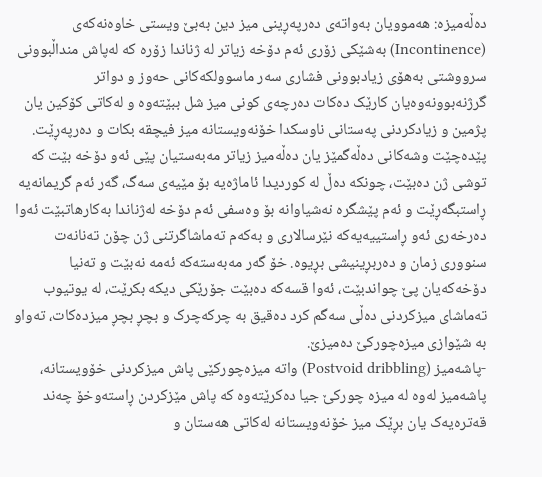دەڵەمیزە: هەموویان بەواتەی دەرپەڕینی میز دین بەبێ ویستی خاوەنەکەی (Incontinence) بەشێکی زۆری ئەم دۆخە زیاتر لە ژناندا زۆرە کە لەپاش منداڵبوونی سرووشتی بەهۆی زیادبوونی فشاری سەر ماسوولکەکانی حەوز و دواتر گرژنەبوونەوەیان کارێک دەکات دەرچەی کونی میز شل ببێتەوە و لەکاتی کۆکین یان پژمین و زیادکردنی پەستانی ناوسکدا خۆنەویستانە میز فیچقە بکات و دەرپەڕێت. پێدەچێت وشەکانی دەڵەگمێز یان دەڵەمیز زیاتر مەبەستیان پێی ئەو دۆخە بێت کە توشی ژن دەبێت، چونکە دەڵ لە کوردیدا ئاماژەیە بۆ مێیەی سەگ، گەر ئەم گریمانەیە ڕاستبگەڕێت و ئەم پێشگرە نەشیاوانە بۆ وەسفی ئەم دۆخە لەژناندا بەکارهاتبێت ئەوا
دەرخەری ئەو ڕاستییەیەکە نێرسالاری و بەکەم تەماشاگرتنی ژن چۆن تەنانەت سنووری زمان و دەربڕینیشی بڕیوە. خۆ گەر مەبەستەکە ئەمە نەبێت و تەنیا دۆخەکەیان پێ چواندبێت، ئەوا قسەکە دەبێت جۆرێکی دیکە بکرێت، لە یوتیوب تەماشای میزکردنی دەڵی سەگم کرد دەقیق بە چرکەچرک و بچڕ بچڕ میزدەکات، تەواو بە شێوازی میزەچورکێ دەمیزێ.
-پاشەمیز (Postvoid dribbling) واتە میزەچورکێی پاش میزکردنی خۆویستانە، پاشەمیز لەوە لە میزە چورکێ جیا دەکرێتەوە کە پاش مێزکردن ڕاستەوخۆ چەند قەترەیەک یان بڕێک میز خۆنەویستانە لەکاتی هەستان و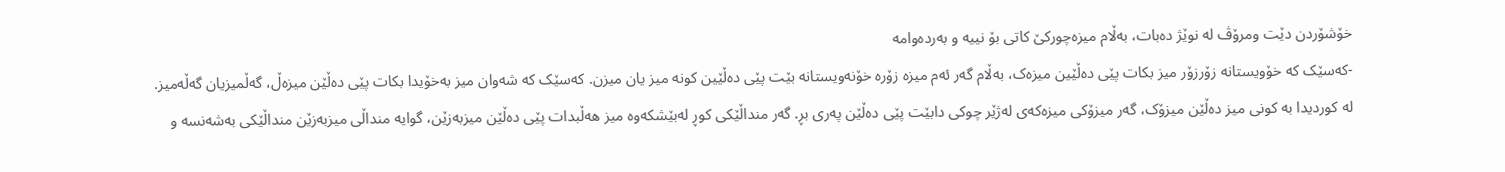خۆشۆردن دێت ومرۆڤ لە نوێژ دەبات، بەڵام میزەچورکێ کاتی بۆ نییە و بەردەوامە
-کەسێک کە خۆویستانە زۆرزۆر میز بکات پێی دەڵێین میزەک، بەڵام گەر ئەم میزە زۆرە خۆنەویستانە بێت پێی دەڵێین کونە میز یان میزن. کەسێک کە شەوان میز بەخۆیدا بکات پێی دەڵێن میزەڵ، گەڵمیزیان گەڵەمیز.
لە کوردیدا بە کونی میز دەڵێن میزۆک، گەر میزۆکی میزەکەی لەژێر چوکی دابێت پێی دەڵێن پەری بڕ. گەر منداڵێکی کوڕ لەبێشکەوە میز هەڵبدات پێی دەڵێن میزبەزێن، گوایە منداڵی میزبەزێن منداڵێکی بەشەنسە و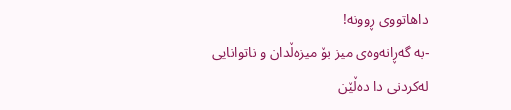داهاتووی ڕوونە!
-بە گەڕانەوەی میز بۆ میزەڵدان و ناتوانایی لەکردنی دا دەڵێن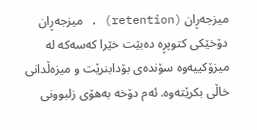میزجەڕان (retention) . میزجەڕان دۆخێکی کتوپڕە دەبێت خێرا کەسەکە لە میزۆکییەوە سۆندەی بۆدابنرێت و میزەڵدانی خاڵی بکرێتەوە. ئەم دۆخە بەهۆی زلبوونی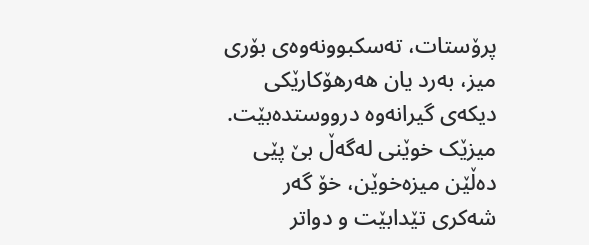پرۆستات، تەسکبوونەوەی بۆری میز، بەرد یان هەرهۆکارێکی دیکەی گیرانەوە درووستدەبێت.
میزێک خوێنی لەگەڵ بێ پێی دەڵێن میزەخوێن، خۆ گەر شەکری تێدابێت و دواتر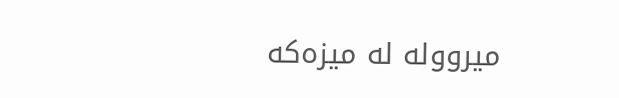میروولە لە میزەکە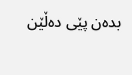بدەن پێی دەڵێن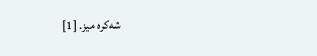شەکرە میز. [1]